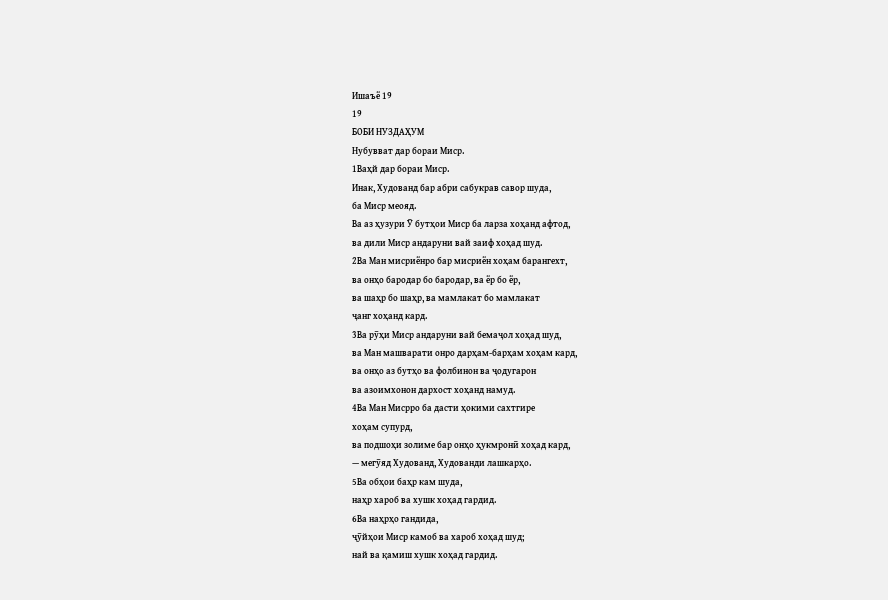Ишаъё 19
19
БОБИ НУЗДАҲУМ
Нубувват дар бораи Миср.
1Ваҳй дар бораи Миср.
Инак, Худованд бар абри сабукрав савор шуда,
ба Миср меояд.
Ва аз ҳузури Ӯ бутҳои Миср ба ларза хоҳанд афтод,
ва дили Миср андаруни вай заиф хоҳад шуд.
2Ва Ман мисриёнро бар мисриён хоҳам барангехт,
ва онҳо бародар бо бародар, ва ёр бо ёр,
ва шаҳр бо шаҳр, ва мамлакат бо мамлакат
ҷанг хоҳанд кард.
3Ва рӯҳи Миср андаруни вай бемаҷол хоҳад шуд,
ва Ман машварати онро дарҳам‐барҳам хоҳам кард,
ва онҳо аз бутҳо ва фолбинон ва ҷодугарон
ва азоимхонон дархост хоҳанд намуд.
4Ва Ман Мисрро ба дасти ҳокими сахтгире
хоҳам супурд,
ва подшоҳи золиме бар онҳо ҳукмронӣ хоҳад кард,
— мегӯяд Худованд, Худованди лашкарҳо.
5Ва обҳои баҳр кам шуда,
наҳр хароб ва хушк хоҳад гардид.
6Ва наҳрҳо гандида,
ҷӯйҳои Миср камоб ва хароб хоҳад шуд;
най ва қамиш хушк хоҳад гардид.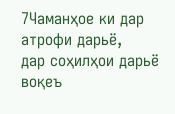7Чаманҳое ки дар атрофи дарьё,
дар соҳилҳои дарьё воқеъ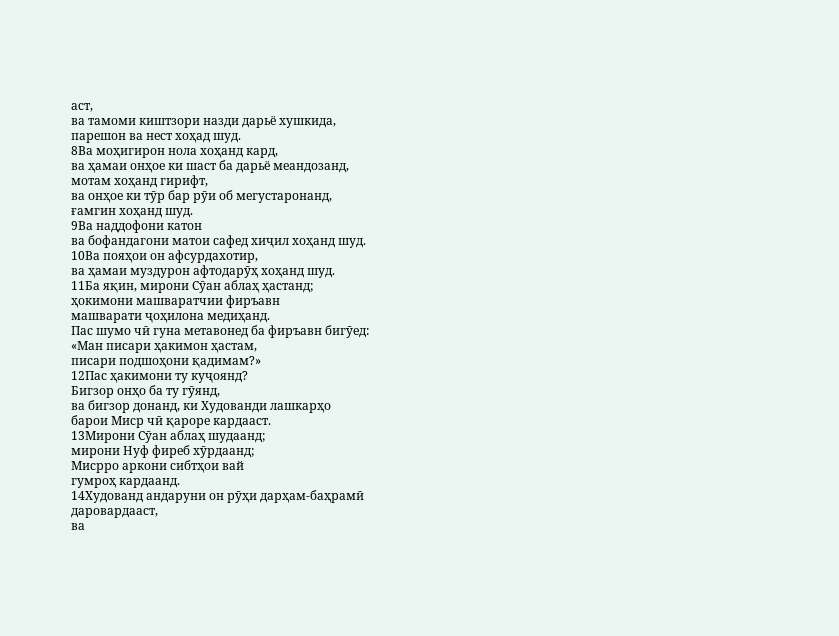аст,
ва тамоми киштзори назди дарьё хушкида,
парешон ва нест хоҳад шуд.
8Ва моҳигирон нола хоҳанд кард,
ва ҳамаи онҳое ки шаст ба дарьё меандозанд,
мотам хоҳанд гирифт,
ва онҳое ки тӯр бар рӯи об мегустаронанд,
ғамгин хоҳанд шуд.
9Ва наддофони катон
ва бофандагони матои сафед хиҷил хоҳанд шуд.
10Ва пояҳои он афсурдахотир,
ва ҳамаи муздурон афтодарӯҳ хоҳанд шуд.
11Ба яқин, мирони Сӯан аблаҳ ҳастанд;
ҳокимони машваратчии фиръавн
машварати ҷоҳилона медиҳанд.
Пас шумо чӣ гуна метавонед ба фиръавн бигӯед:
«Ман писари ҳакимон ҳастам,
писари подшоҳони қадимам?»
12Пас ҳакимони ту куҷоянд?
Бигзор онҳо ба ту гӯянд,
ва бигзор донанд, ки Худованди лашкарҳо
барои Миср чӣ қароре кардааст.
13Мирони Сӯан аблаҳ шудаанд;
мирони Нуф фиреб хӯрдаанд;
Мисрро аркони сибтҳои вай
гумроҳ кардаанд.
14Худованд андаруни он рӯҳи дарҳам‐баҳрамӣ
даровардааст,
ва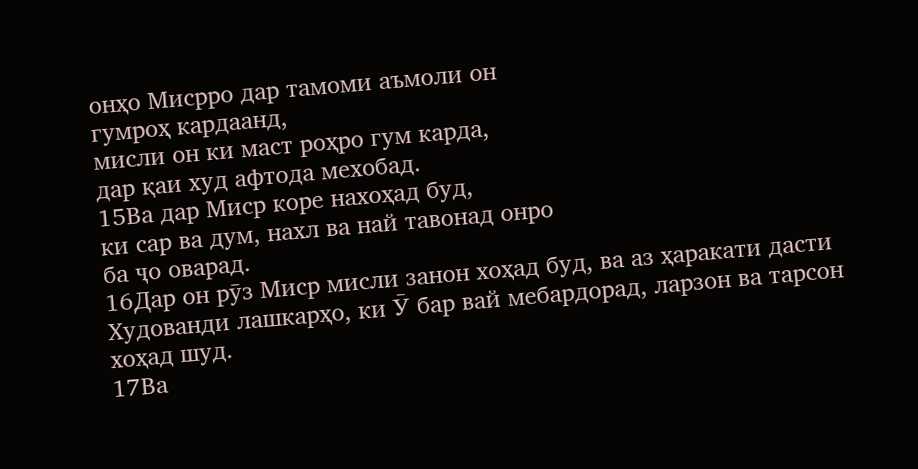онҳо Мисрро дар тамоми аъмоли он
гумроҳ кардаанд,
мисли он ки маст роҳро гум карда,
дар қаи худ афтода мехобад.
15Ва дар Миср коре нахоҳад буд,
ки сар ва дум, нахл ва най тавонад онро
ба ҷо оварад.
16Дар он рӯз Миср мисли занон хоҳад буд, ва аз ҳаракати дасти Худованди лашкарҳо, ки Ӯ бар вай мебардорад, ларзон ва тарсон хоҳад шуд.
17Ва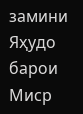замини Яҳудо барои Миср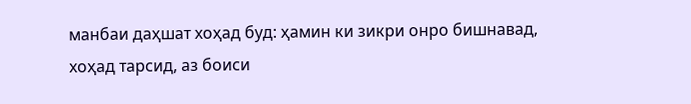манбаи даҳшат хоҳад буд: ҳамин ки зикри онро бишнавад, хоҳад тарсид, аз боиси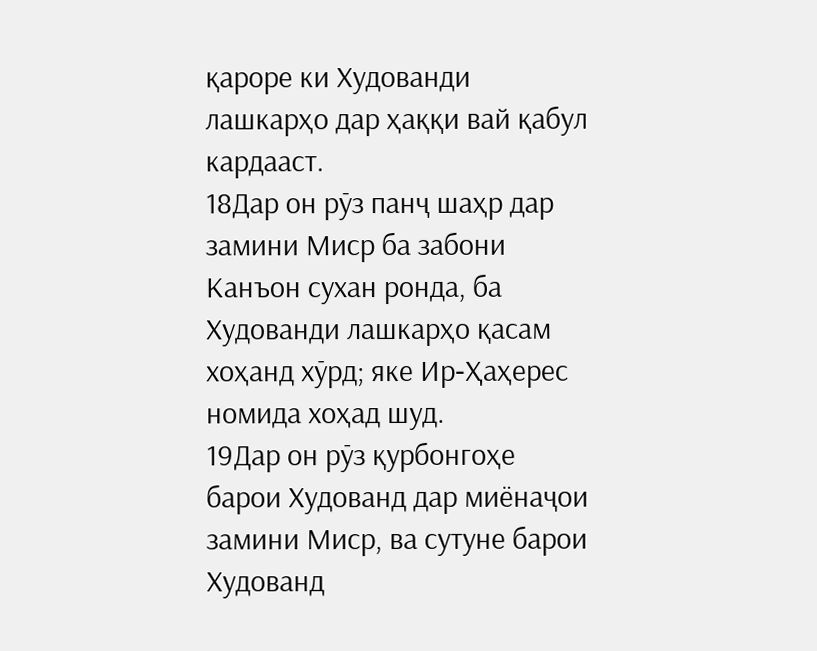қароре ки Худованди лашкарҳо дар ҳаққи вай қабул кардааст.
18Дар он рӯз панҷ шаҳр дар замини Миср ба забони Канъон сухан ронда, ба Худованди лашкарҳо қасам хоҳанд хӯрд; яке Ир‐Ҳаҳерес номида хоҳад шуд.
19Дар он рӯз қурбонгоҳе барои Худованд дар миёнаҷои замини Миср, ва сутуне барои Худованд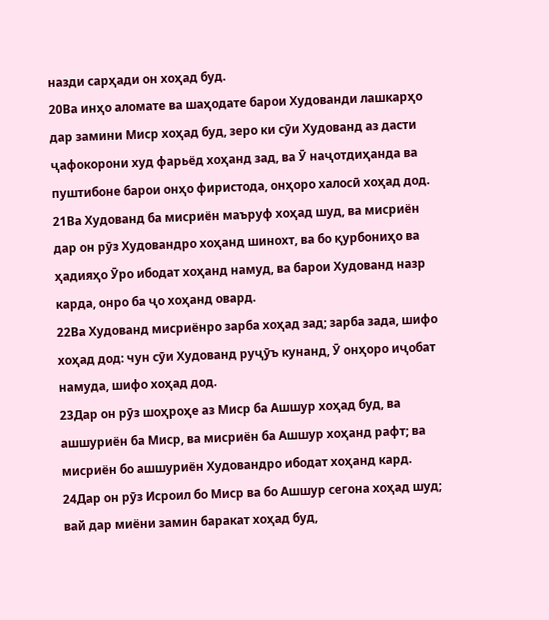назди сарҳади он хоҳад буд.
20Ва инҳо аломате ва шаҳодате барои Худованди лашкарҳо дар замини Миср хоҳад буд, зеро ки сӯи Худованд аз дасти ҷафокорони худ фарьёд хоҳанд зад, ва Ӯ наҷотдиҳанда ва пуштибоне барои онҳо фиристода, онҳоро халосӣ хоҳад дод.
21Ва Худованд ба мисриён маъруф хоҳад шуд, ва мисриён дар он рӯз Худовандро хоҳанд шинохт, ва бо қурбониҳо ва ҳадияҳо Ӯро ибодат хоҳанд намуд, ва барои Худованд назр карда, онро ба ҷо хоҳанд овард.
22Ва Худованд мисриёнро зарба хоҳад зад; зарба зада, шифо хоҳад дод: чун сӯи Худованд руҷӯъ кунанд, Ӯ онҳоро иҷобат намуда, шифо хоҳад дод.
23Дар он рӯз шоҳроҳе аз Миср ба Ашшур хоҳад буд, ва ашшуриён ба Миср, ва мисриён ба Ашшур хоҳанд рафт; ва мисриён бо ашшуриён Худовандро ибодат хоҳанд кард.
24Дар он рӯз Исроил бо Миср ва бо Ашшур сегона хоҳад шуд; вай дар миёни замин баракат хоҳад буд,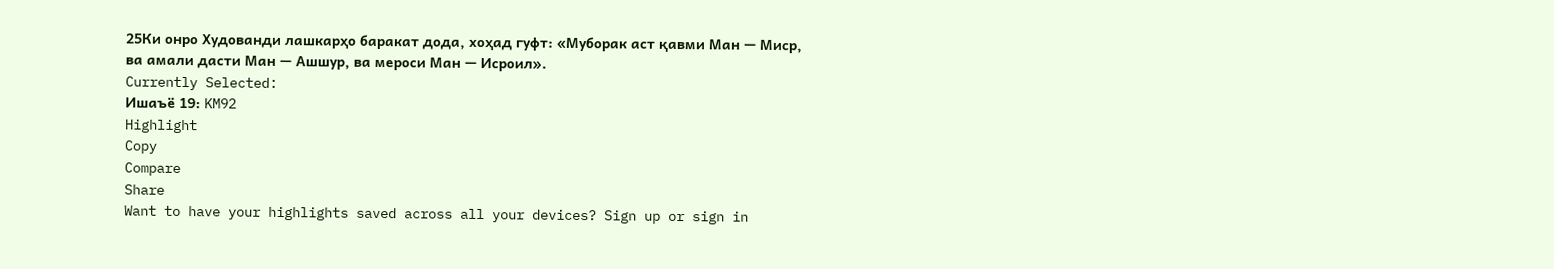25Ки онро Худованди лашкарҳо баракат дода, хоҳад гуфт: «Муборак аст қавми Ман — Миср, ва амали дасти Ман — Ашшур, ва мероси Ман — Исроил».
Currently Selected:
Ишаъё 19: KM92
Highlight
Copy
Compare
Share
Want to have your highlights saved across all your devices? Sign up or sign in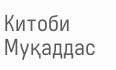Китоби Муқаддас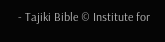- Tajiki Bible © Institute for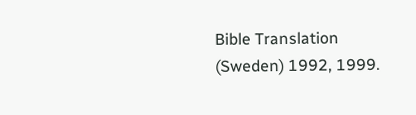Bible Translation (Sweden) 1992, 1999.